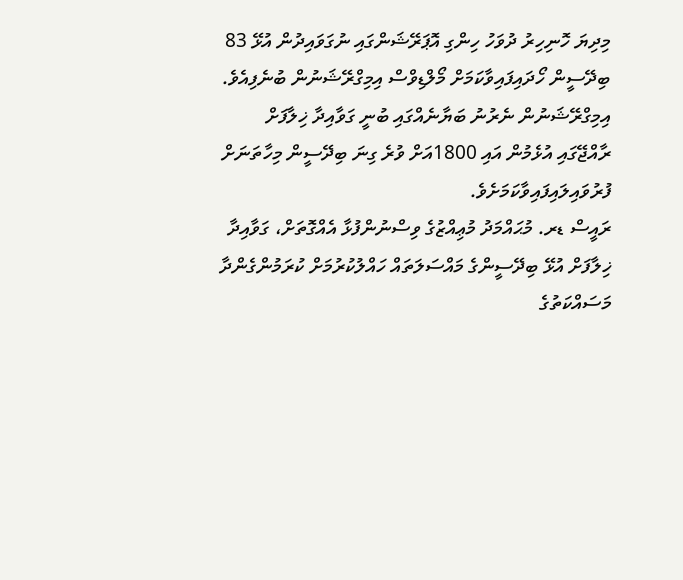މިދިޔަ ހޮނިހިރު ދުވަހު ހިންގި އޮޕަރޭޝަންގައި ނުގަވައިދުން އުޅޭ 83 ބިދޭސީން ހޯދައިފައިވާކަމަށް މޯލްޑިވްސް އިމިގްރޭޝަނުން ބުނެފިއެވެ.
އިމިގްރޭޝަނުން ނެރުނު ބަޔާނެއްގައި ބުނީ ގަވާއިދާ ޚިލާފަށް ރާއްޖޭގައި އުޅެމުން އައި 1800އަށް ވުރެ ގިނަ ބިދޭސީން މިހާތަނަށް ފުރުވައިލައިފައިވާކަމަށެވެ.
ރައީސް ޑރ. މުޙައްމަދު މުޢިއްޒުގެ ވިސްނުންފުޅާ އެއްގޮތަށް، ގަވާއިދާ ޚިލާފަށް އުޅޭ ބިދޭސީންގެ މައްސަލަތައް ހައްލުކުރުމަށް ކުރަމުންގެންދާ މަސައްކަތުގެ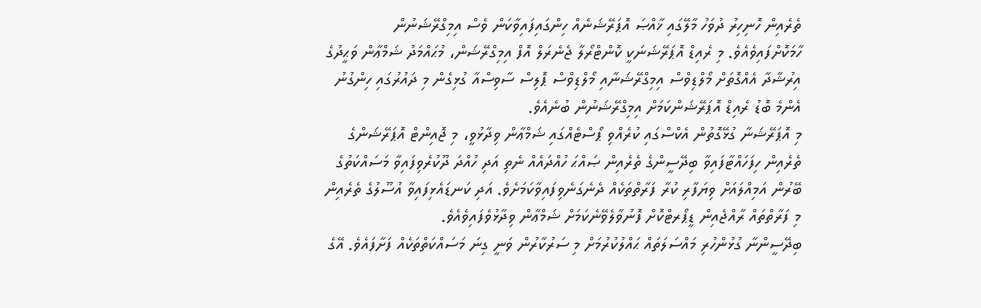ތެރެއިން ހޮނިހިރު ދުވަހު މާލޭގައި ޚާއްޞަ އޮޕަރޭޝަނެއް ހިންގައިފައިވާކަން ވެސް އިމިގްރޭޝަނުން ހާމަކޮށްފައިވެއެވެ. މި ރެއިޑް އޮޕަރޭޝަނަކީ ކޮންޓްރޯލާ ޖެނެރަލް އޮފް އިމިގްރޭޝަން، މުޙައްމަދު ޝަމްޢާން ވަޙީދުގެ އިރުޝާދާ އެއްގޮތަށް މޯލްޑިވްސް އިމިގްރޭޝަނާއި މޯލްޑިވްސް ޕޮލިސް ސާވިސްއާ ގުޅިގެން މި ދައުރުގައި ހިންގުނު އެންމެ ބޮޑު ރެއިޑް އޮޕަރޭޝަންކަމަށް އިމިގްރޭޝަނުން ބުނެއެވެ.
މި އޮޕަރޭޝަނާ ގުޅޭގޮތުން އެކްސްގައި ކުރެއްވި ޕޯސްޓެއްގައި ޝަމްޢާން ވިދާޅުވީ، މި ޖޮއިންޓް އޮޕަރޭޝަންގެ ތެރެއިން ހިފަހައްޓާފައިވާ ބިދޭސީންގެ ތެރެއިން ޞައްޙަ ހުއްދައެއް ނެތި އަދި ހުއްދަ ދޫކުރެވިފައިވާ މަސައްކަތުގެ ބޭރުން އަމިއްލައަށް ވިޔަފާރި ކުރާ ފަރާތްތަކެއް ދެނެގަނެވިފައިވާކަމަށެވެ. އަދި ކަނޑައެޅިފައިވާ އުސޫލުގެ ތެރެއިން މި ފަރާތްތައް ރާއްޖެއިން ޑީޕޯރޓްކޮށް ފޮނުވާލެވޭނެކަމަށް ޝަމްޢާން ވިދާޅުވެފައިވެއެވެ.
ބިދޭސީންނާ ގުޅުންހުރި މައްސަލަތައް ޙައްލުކުރުމަށް މި ސަރުކާރުން ވަނީ ގިނަ މަސައްކަތްތަކެއް ފަށާފައެވެ. އޭގެ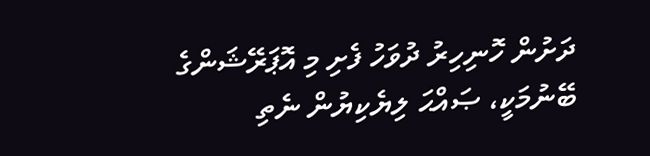ދަށުން ހޮނިހިރު ދުވަހު ފެށި މި އޮޕަރޭޝަންގެ ބޭނުމަކީ، ޞައްޙަ ލިޔެކިޔުން ނެތި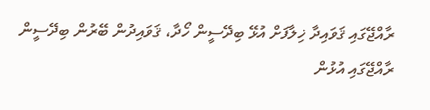ރާއްޖޭގައި ޤަވައިދާ ޚިލާފަށް އުޅޭ ބިދޭސީން ހޯދާ، ޤަވައިދުން ބޭރުން ބިދޭސީން ރާއްޖޭގައި އުޅުން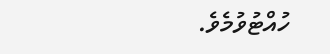ހުއްޓުވުމެވެ.